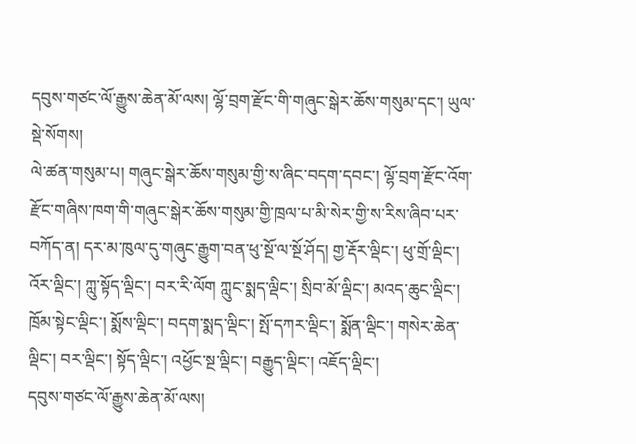དབུས་གཙང་ལོ་རྒྱུས་ཆེན་མོ་ལས། ལྷོ་བྲག་རྫོང་གི་གཞུང་སྒེར་ཆོས་གསུམ་དང་། ཡུལ་སྡེ་སོགས།
ལེ་ཚན་གསུམ་པ། གཞུང་སྒེར་ཆོས་གསུམ་གྱི་ས་ཞིང་བདག་དབང་། ལྷོ་བྲག་རྫོང་འོག་རྫོང་གཞིས་ཁག་གི་གཞུང་སྒེར་ཆོས་གསུམ་གྱི་ཁྲལ་པ་མི་སེར་གྱི་ས་རིས་ཞིབ་པར་བཀོད་ན། དར་མ་ཁུལ་དུ་གཞུང་རྒྱུག་བན་ཕུ་སྔོ་ལ་སྔོ་ཤོད། གྱ་རྡོར་ལྡིང་། ཕུ་གྲོ་ལྡིང་། འོར་ལྡིང་། ཀླུ་སྟོད་ལྡིང་། བར་རི་ལོག ཀླུང་སྨད་ལྡིང་། སྲིབ་མོ་ལྡིང་། མའད་ཆུང་ལྡིང་། ཁྲོམ་སྟེང་ལྡིང་། སྨོས་ལྡིང་། བདག་སྨད་ལྡིང་། སྤོ་དཀར་ལྡིང་། སྨོན་ལྡིང་། གསེར་ཆེན་ལྡིང་། བར་ལྡིང་། སྟོད་ལྡིང་། འཕྱོང་སྔ་ལྡིང་། བརྒྱུད་ལྡིང་། འཇོད་ལྡིང་།
དབུས་གཙང་ལོ་རྒྱུས་ཆེན་མོ་ལས།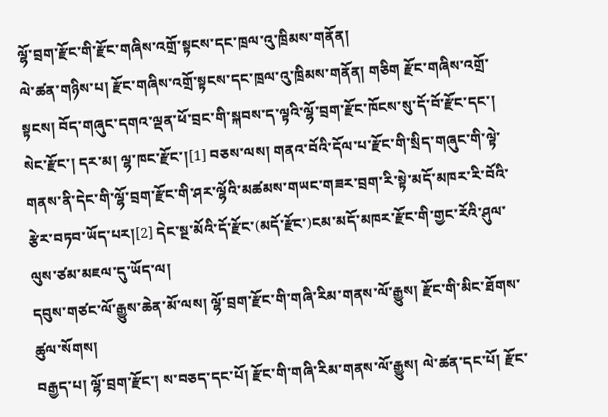ལྷོ་བྲག་རྫོང་གི་རྫོང་གཞིས་འགྲོ་སྟངས་དང་ཁྲལ་འུ་ཁྲིམས་གནོན།
ལེ་ཚན་གཉིས་པ། རྫོང་གཞིས་འགྲོ་སྟངས་དང་ཁྲལ་འུ་ཁྲིམས་གནོན། གཅིག རྫོང་གཞིས་འགྲོ་སྟངས། བོད་གཞུང་དགའ་ལྡན་ཕོ་བྲང་གི་སྐབས་ད་ལྟའི་ལྷོ་བྲག་རྫོང་ཁོངས་སུ་དོ་བོ་རྫོང་དང་། སེང་རྫོང་། དར་མ། ལྷ་ཁང་རྫོང་།[1] བཅས་ལས། གནའ་བོའི་དོལ་པ་རྫོང་གི་སྲིད་གཞུང་གི་ལྟེ་གནས་ནི་དེང་གི་ལྷོ་བྲག་རྫོང་གི་ཤར་ལྷོའི་མཚམས་གཡང་གཟར་བྲག་རི་སྟེ་མདོ་མཁར་རི་བོའི་རྩེར་བཏབ་ཡོད་པར།[2] དེང་སྔ་མོའི་དོ་རྫོང་(མདོ་རྫོང་)ངམ་མདོ་མཁར་རྫོང་གི་གྱང་རོའི་ཤུལ་ལུས་ཙམ་མཇལ་དུ་ཡོད་ལ།
དབུས་གཙང་ལོ་རྒྱུས་ཆེན་མོ་ལས། ལྷོ་བྲག་རྫོང་གི་གཞི་རིམ་གནས་ལོ་རྒྱུས། རྫོང་གི་མིང་ཐོགས་ཚུལ་སོགས།
བརྒྱད་པ། ལྷོ་བྲག་རྫོང་། ས་བཅད་དང་པོ། རྫོང་གི་གཞི་རིམ་གནས་ལོ་རྒྱུས། ལེ་ཚན་དང་པོ། རྫོང་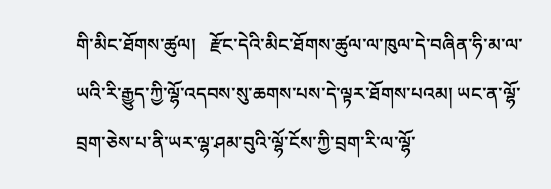གི་མིང་ཐོགས་ཚུལ།   རྫོང་དེའི་མིང་ཐོགས་ཚུལ་ལ་ཁུལ་དེ་བཞིན་ཧི་མ་ལ་ཡའི་རི་རྒྱུད་ཀྱི་ལྷོ་འདབས་སུ་ཆགས་པས་དེ་ལྟར་ཐོགས་པའམ། ཡང་ན་ལྷོ་བྲག་ཅེས་པ་ནི་ཡར་ལྷ་ཤམ་བུའི་ལྷོ་ངོས་ཀྱི་བྲག་རི་ལ་ལྷོ་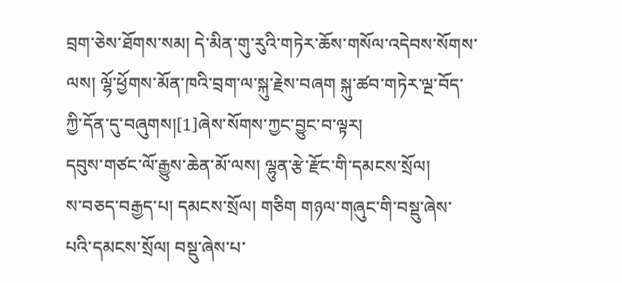བྲག་ཅེས་ཐོགས་སམ། དེ་མིན་གུ་རུའི་གཏེར་ཆོས་གསོལ་འདེབས་སོགས་ལས། ལྷོ་ཕྱོགས་མོན་ཁའི་བྲག་ལ་སྐུ་རྗེས་བཞག སྐུ་ཚབ་གཏེར་ལྔ་བོད་ཀྱི་དོན་དུ་བཞུགས།[1]ཞེས་སོགས་ཀྱང་བྱུང་བ་ལྟར།
དབུས་གཙང་ལོ་རྒྱུས་ཆེན་མོ་ལས། ལྷུན་རྩེ་རྫོང་གི་དམངས་སྲོལ།
ས་བཅད་བརྒྱད་པ། དམངས་སྲོལ། གཅིག གཉལ་གཞུང་གི་བསྡུ་ཞེས་པའི་དམངས་སྲོལ། བསྡུ་ཞེས་པ་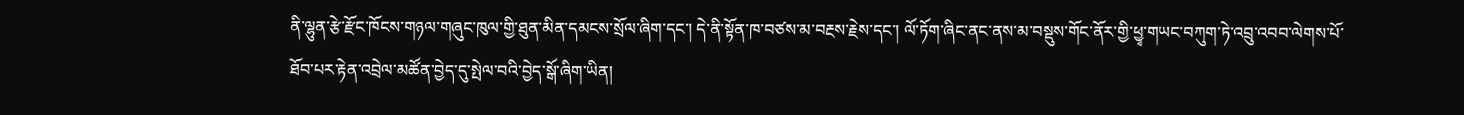ནི་ལྷུན་རྩེ་རྫོང་ཁོངས་གཉལ་གཞུང་ཁུལ་གྱི་ཐུན་མིན་དམངས་སྲོལ་ཞིག་དང་། དེ་ནི་སྟོན་ཁ་བཙས་མ་བརྔས་རྗེས་དང་། ལོ་ཏོག་ཞིང་ནང་ནས་མ་བསྡུས་གོང་ནོར་གྱི་ཕྱྭ་གཡང་བཀུག་ཏེ་འབྲུ་འབབ་ལེགས་པོ་ཐོབ་པར་རྟེན་འབྲེལ་མཚོན་བྱེད་དུ་སྤེལ་བའི་བྱེད་སྒོ་ཞིག་ཡིན།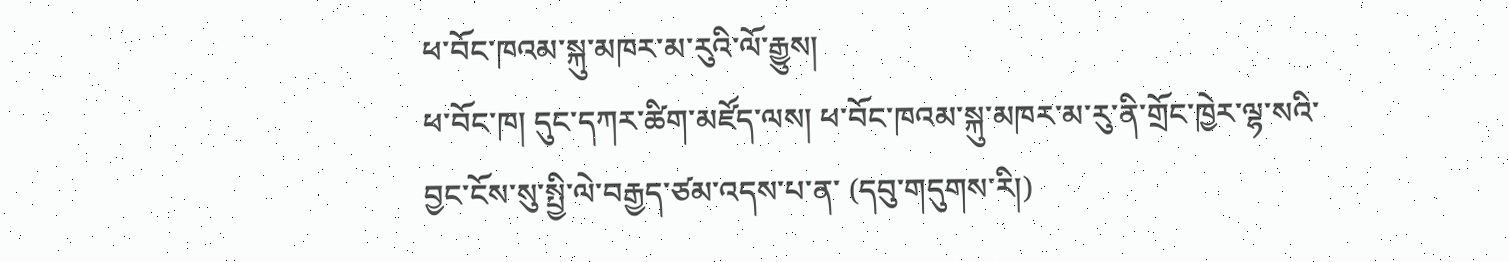ཕ་བོང་ཁའམ་སྐུ་མཁར་མ་རུའི་ལོ་རྒྱུས།
ཕ་བོང་ཁ། དུང་དཀར་ཚིག་མཛོད་ལས། ཕ་བོང་ཁའམ་སྐུ་མཁར་མ་རུ་ནི་གྲོང་ཁྱེར་ལྷ་སའི་བྱང་ངོས་སུ་སྤྱི་ལེ་བརྒྱད་ཙམ་འདས་པ་ན་ (དབུ་གདུགས་རི།)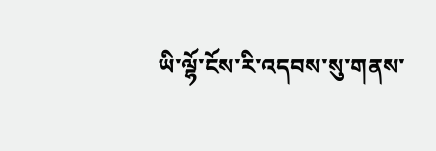ཡི་ལྷོ་ངོས་རི་འདབས་སུ་གནས་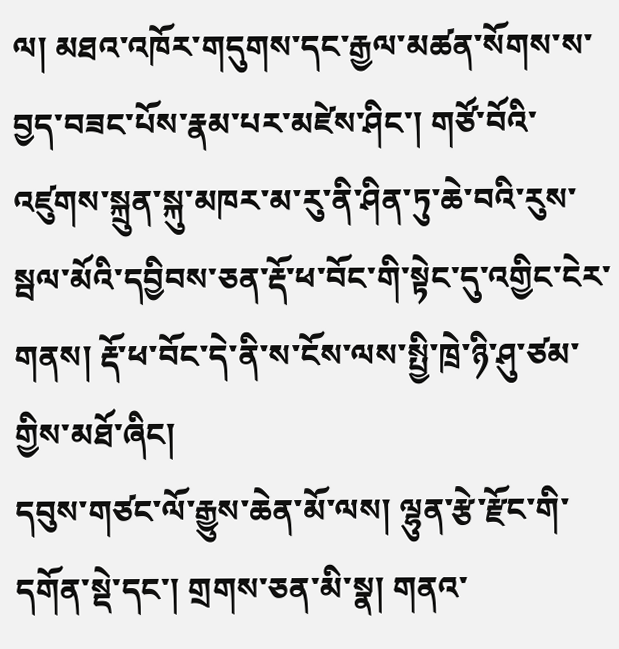ལ། མཐའ་འཁོར་གདུགས་དང་རྒྱལ་མཚན་སོགས་ས་བྱད་བཟང་པོས་རྣམ་པར་མཛེས་ཤིང་། གཙོ་བོའི་འཛུགས་སྐྲུན་སྐུ་མཁར་མ་རུ་ནི་ཤིན་ཏུ་ཆེ་བའི་རུས་སྦལ་མོའི་དབྱིབས་ཅན་རྡོ་ཕ་བོང་གི་སྟེང་དུ་འགྱིང་ངེར་གནས། རྡོ་ཕ་བོང་དེ་ནི་ས་ངོས་ལས་སྤྱི་ཁྲེ་ཉི་ཤུ་ཙམ་གྱིས་མཐོ་ཞིང།
དབུས་གཙང་ལོ་རྒྱུས་ཆེན་མོ་ལས། ལྷུན་རྩེ་རྫོང་གི་དགོན་སྡེ་དང་། གྲགས་ཅན་མི་སྣ། གནའ་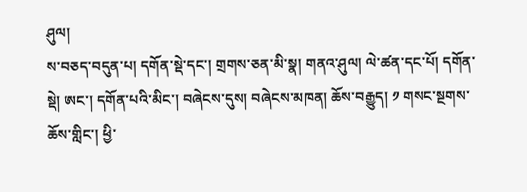ཤུལ།
ས་བཅད་བདུན་པ། དགོན་སྡེ་དང་། གྲགས་ཅན་མི་སྣ། གནའ་ཤུལ། ལེ་ཚན་དང་པོ། དགོན་སྡེ། ཨང་། དགོན་པའི་མིང་། བཞེངས་དུས། བཞེངས་མཁན། ཆོས་བརྒྱུད། ༡ གསང་སྔགས་ཆོས་གླིང་། ཕྱི་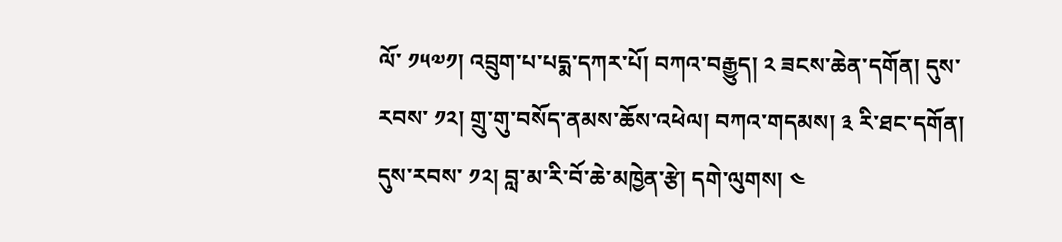ལོ་ ༡༥༧༡། འབྲུག་པ་པདྨ་དཀར་པོ། བཀའ་བརྒྱུད། ༢ ཟངས་ཆེན་དགོན། དུས་རབས་ ༡༢། གྲུ་གུ་བསོད་ནམས་ཆོས་འཕེལ། བཀའ་གདམས། ༣ རི་ཐང་དགོན། དུས་རབས་ ༡༢། བླ་མ་རི་བོ་ཆེ་མཁྱེན་རྩེ། དགེ་ལུགས། ༤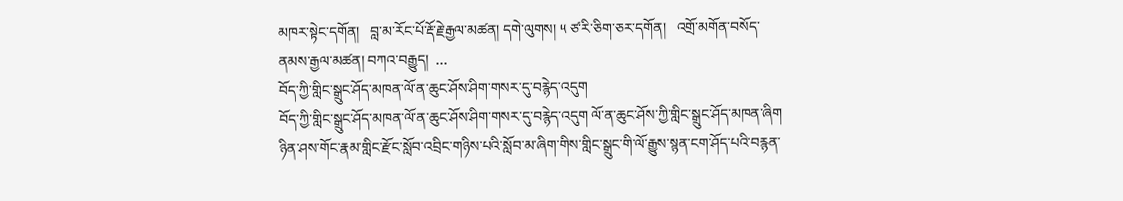མཁར་སྟེང་དགོན།   བླ་མ་རོང་པོ་རྡོ་རྗེ་རྒྱལ་མཚན། དགེ་ལུགས། ༥ ཙ་རི་ཅིག་ཅར་དགོན།   འགྲོ་མགོན་བསོད་ནམས་རྒྱལ་མཚན། བཀའ་བརྒྱུད།  …
བོད་ཀྱི་གླིང་སྒྲུང་ཤོད་མཁན་ལོ་ན་ཆུང་ཤོས་ཤིག་གསར་དུ་བརྙེད་འདུག
བོད་ཀྱི་གླིང་སྒྲུང་ཤོད་མཁན་ལོ་ན་ཆུང་ཤོས་ཤིག་གསར་དུ་བརྙེད་འདུག ལོ་ན་ཆུང་ཤོས་ཀྱི་གླིང་སྒྲུང་ཤོད་མཁན་ཞིག ཉིན་ཤས་གོང་རྣམ་གླིང་རྫོང་སློབ་འབྲིང་གཉིས་པའི་སློབ་མ་ཞིག་གིས་གླིང་སྒྲུང་གི་ལོ་རྒྱུས་སྙན་ངག་ཤོད་པའི་བརྙན་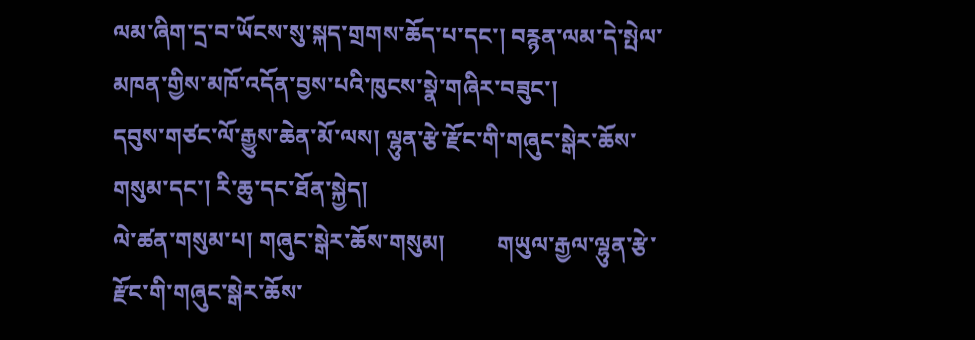ལམ་ཞིག་དྲ་བ་ཡོངས་སུ་སྐད་གྲགས་ཆོད་པ་དང་། བརྙན་ལམ་དེ་སྤེལ་མཁན་གྱིས་མཁོ་འདོན་བྱས་པའི་ཁུངས་སྣེ་གཞིར་བཟུང་།
དབུས་གཙང་ལོ་རྒྱུས་ཆེན་མོ་ལས། ལྷུན་རྩེ་རྫོང་གི་གཞུང་སྒེར་ཆོས་གསུམ་དང་། རི་ཆུ་དང་ཐོན་སྐྱེད།
ལེ་ཚན་གསུམ་པ། གཞུང་སྒེར་ཆོས་གསུམ།         གཡུལ་རྒྱལ་ལྷུན་རྩེ་རྫོང་གི་གཞུང་སྒེར་ཆོས་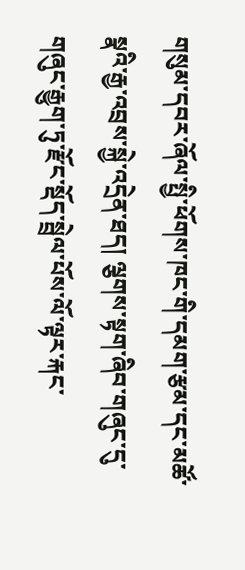གསུམ་དབར་ཞོལ་སྤྱི་ཕོགས་ཁང་གི་དམག་རྩམ་དང་མཚོ་སྣའི་རྒྱ་འབྲས་སྐྱེ་འདྲེན་ཐད། ལྕགས་སྟག་ཞིབ་གཞུང་དུ་གཞུང་རྒྱུག་ཏུ་རྫོང་སྡོད་སྦྲེལ་པོས་ལོ་ལྟར་རྐང་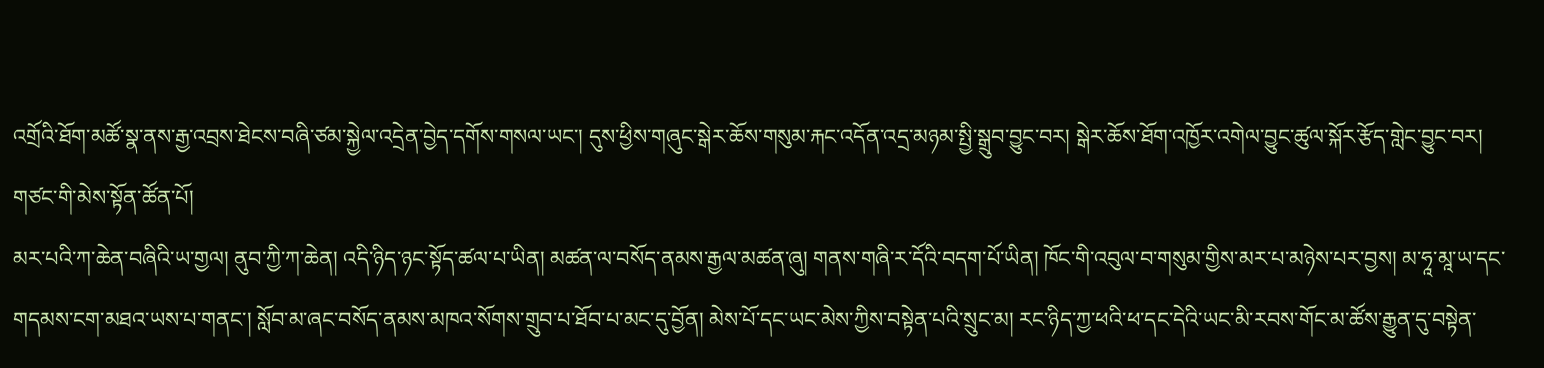འགྲོའི་ཐོག་མཚོ་སྣ་ནས་རྒྱ་འབྲས་ཐེངས་བཞི་ཙམ་སྐྱེལ་འདྲེན་བྱེད་དགོས་གསལ་ཡང་། དུས་ཕྱིས་གཞུང་སྒེར་ཆོས་གསུམ་རྐང་འདོན་འདྲ་མཉམ་སྤྱི་སྒྲུབ་བྱུང་བར། སྒེར་ཆོས་ཐོག་འཁྱོར་འགེལ་བྱུང་ཚུལ་སྐོར་རྩོད་གླེང་བྱུང་བར།
གཙང་གི་མེས་སྟོན་ཚོན་པོ།
མར་པའི་ཀ་ཆེན་བཞིའི་ཡ་གྱལ། ནུབ་ཀྱི་ཀ་ཆེན། འདི་ཉིད་ཉང་སྟོད་ཚལ་པ་ཡིན། མཚན་ལ་བསོད་ནམས་རྒྱལ་མཚན་ཞུ། གནས་གཞི་ར་དོའི་བདག་པོ་ཡིན། ཁོང་གི་འབུལ་བ་གསུམ་གྱིས་མར་པ་མཉེས་པར་བྱས། མ་ཧཱ་མཱ་ཡ་དང་གདམས་ངག་མཐའ་ཡས་པ་གནང་། སློབ་མ་ཞང་བསོད་ནམས་མཁའ་སོགས་གྲུབ་པ་ཐོབ་པ་མང་དུ་བྱོན། མེས་པོ་དང་ཡང་མེས་ཀྱིས་བསྟེན་པའི་སྲུང་མ། རང་ཉིད་ཀྱ་ཕའི་ཕ་དང་དེའི་ཡང་མི་རབས་གོང་མ་ཚོས་རྒྱུན་དུ་བསྟེན་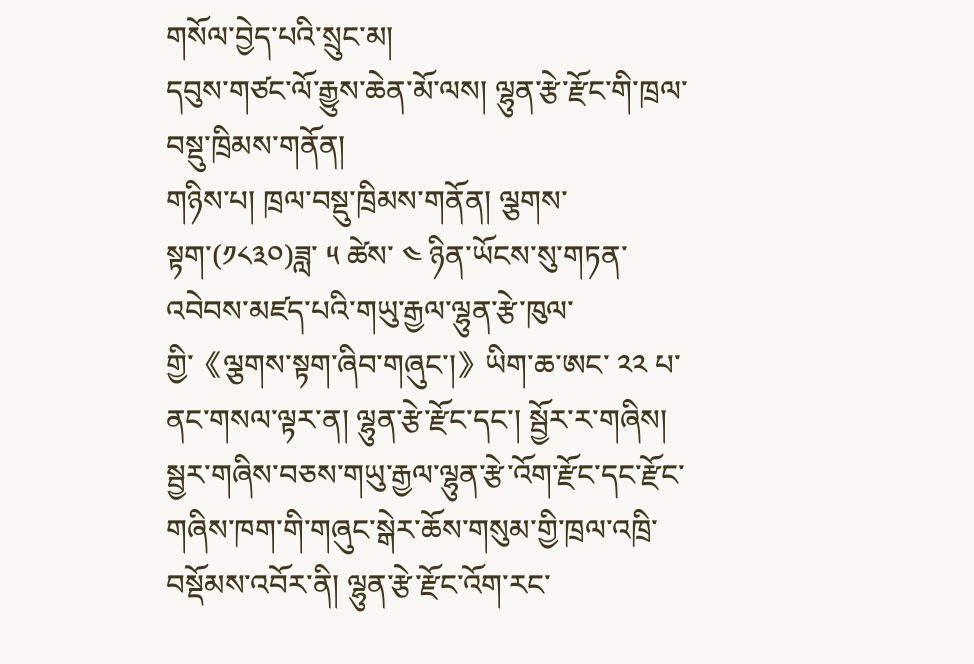གསོལ་བྱེད་པའི་སྲུང་མ།
དབུས་གཙང་ལོ་རྒྱུས་ཆེན་མོ་ལས། ལྷུན་རྩེ་རྫོང་གི་ཁྲལ་བསྡུ་ཁྲིམས་གནོན།
གཉིས་པ། ཁྲལ་བསྡུ་ཁྲིམས་གནོན། ལྕགས་སྟག་(༡༨༣༠)ཟླ་ ༥ ཚེས་ ༤ ཉིན་ཡོངས་སུ་གཏན་འབེབས་མཛད་པའི་གཡུ་རྒྱལ་ལྷུན་རྩེ་ཁུལ་གྱི་《ལྕགས་སྟག་ཞིབ་གཞུང་།》ཡིག་ཆ་ཨང་ ༢༢ པ་ནང་གསལ་ལྟར་ན། ལྷུན་རྩེ་རྫོང་དང་། སྦྱོར་ར་གཞིས། སྦྱར་གཞིས་བཅས་གཡུ་རྒྱལ་ལྷུན་རྩེ་འོག་རྫོང་དང་རྫོང་གཞིས་ཁག་གི་གཞུང་སྒེར་ཆོས་གསུམ་གྱི་ཁྲལ་འཁྲི་བསྡོམས་འབོར་ནི། ལྷུན་རྩེ་རྫོང་འོག་རང་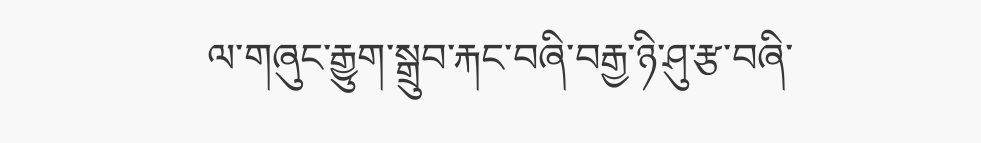ལ་གཞུང་རྒྱུག་སྒྲུབ་རྐང་བཞི་བརྒྱ་ཉི་ཤུ་རྩ་བཞི་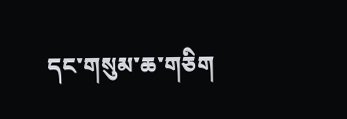དང་གསུམ་ཆ་གཅིག